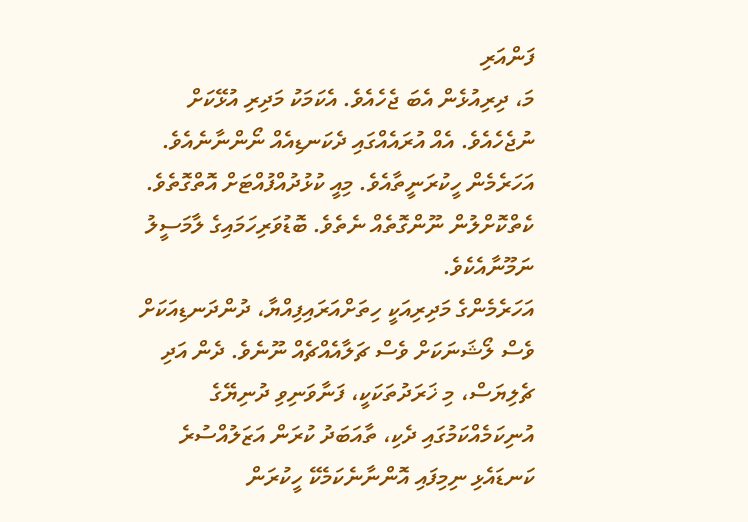ފަންއަރި
މަ، ދިރިއުޅެން އެބަ ޖެހެއެވެ. އެކަމަކު މަދިރި އުޅޭކަށް ނުޖެހެއެވެ. އެއް އުރައެއްގައި ދެކަނޑިއެއް ނޯންނާނެއެވެ. އަހަރެމެން ހީކުރަނީތާއެވެ. މިއީ ކުޅުދުއްފުއްޓަށް އޮތްގޮތެވެ. ކެތްކޮށްލުން ނޫންގޮތެއް ނެތެވެ. ބޮޑުވަރިހަމައިގެ ލާމަސީލު ނަމޫނާއެކެވެ.
އަހަރެމެންގެ މަދިރިއަކީ ހިތަށްއަރައިފިއްޔާ، ދުންދަނޑިއަކަށް ވެސް ލޯޝަނަކަށް ވެސް ޗަލާއެއްޗެއް ނޫނެވެ. ދެން އަދި ޗެލިޔަސް، މި ޚަރަދުތަކަކީ، ފަނާވަނިވި ދުނިޔޭގެ އުނިކަމެއްކަމުގައި ދެކި، ތާއަބަދު ކުރަން އަޒަލުއްސުރެ ކަނޑައެޅި ނިމިފައި އޮންނާނެކަމެކޭ ހީކުރަން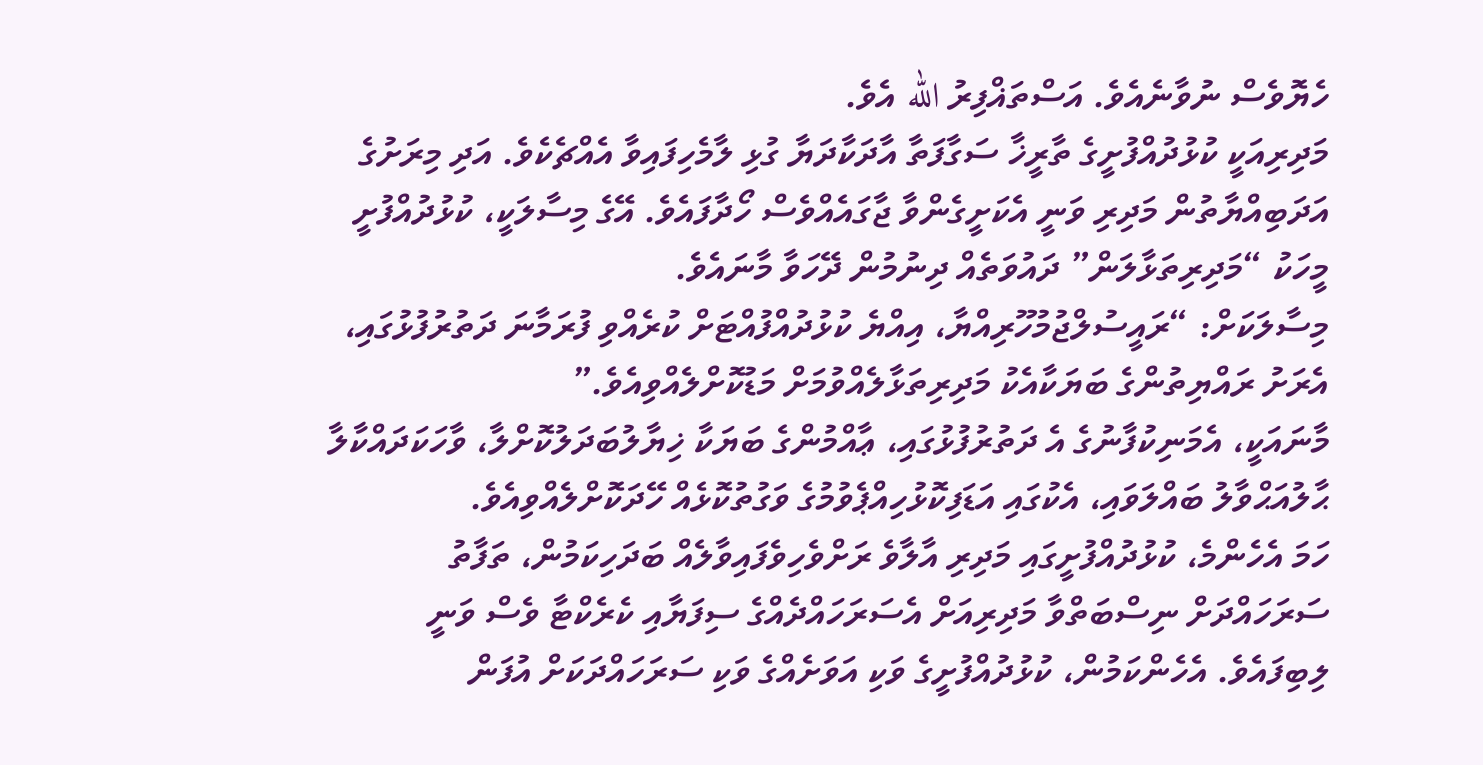ހެޔޮވެސް ނުވާނެއެވެ. އަސްތަޣްފިރު الله އެވެ.
މަދިރިއަކީ ކުޅުދުއްފުށީގެ ތާރީޚާ ސަގާފަތާ އާދަކާދަޔާ ގުޅި ލާމެހިފައިވާ އެއްޗެކެވެ. އަދި މިރަށުގެ އަދަބިއްޔާތުން މަދިރި ވަނީ އެކަށީގެންވާ ޖާގައެއްވެސް ހޯދާފައެވެ. އޭގެ މިސާލަކީ، ކުޅުދުއްފުށީ މީހަކު “މަދިރިތަޅާލަން” ދައުވަތެއް ދިނުމުން ދޭހަވާ މާނައެވެ.
މިސާލަކަށް: “ރައީސުލްޖުމުހޫރިއްޔާ، އިއްޔެ ކުޅުދުއްފުއްޓަށް ކުރެއްވި ފުރަމާނަ ދަތުރުފުޅުގައި، އެރަށު ރައްޔިތުންގެ ބަޔަކާއެކު މަދިރިތަޅާލެއްވުމަށް މަޑުކޮށްލެއްވިއެވެ.”
މާނައަކީ، އެމަނިކުފާނުގެ އެ ދަތުރުފުޅުގައި، ޢާއްމުންގެ ބަޔަކާ ޚިޔާލުބަދަލުކޮށްލާ، ވާހަކަދައްކާލާ ޙާލުއަޙްވާލު ބައްލަވައި، އެކުގައި އަޑަފިކޮޅުހިއްޕެވުމުގެ ވަގުތުކޮޅެއް ހޭދަކޮށްލެއްވިއެވެ.
ހަމަ އެހެންމެ، ކުޅުދުއްފުށީގައި މަދިރި އާލާވެ ރަށްވެހިވެފައިވާލެއް ބަދަހިކަމުން، ތަފާތު ސަރަހައްދަށް ނިސްބަތްވާ މަދިރިއަށް އެސަރަހައްދެއްގެ ސިފަޔާއި ކެރެކްޓާ ވެސް ވަނީ ލިބިފައެވެ. އެހެންކަމުން، ކުޅުދުއްފުށީގެ ވަކި އަވަށެއްގެ ވަކި ސަރަހައްދަކަށް އުފަން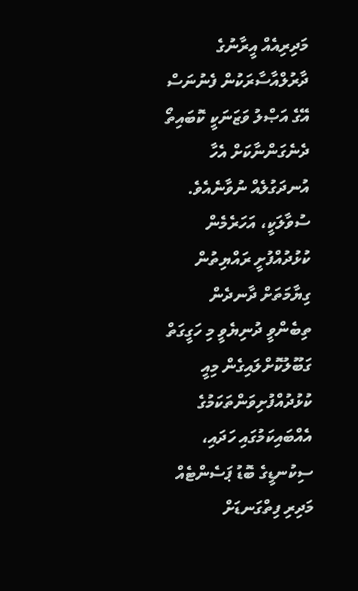މަދިރިއެއް އީރާނުގެ ދާރުލްއާސާރަކުން ފެނުނަސް އޭގެ އަޞްލު ވަޒަނަކީ ކޮބައިތޯ ދެނެގަންނާކަށް އެހާ އުނދަގުލެއް ނުވާނެއެވެ.
ސުވާލަކީ، އަހަރެމެން ކުޅުދުއްފުށީ ރައްޔިތުން ގިޔާމަތަށް ދާނދެން ތިބެންވީ ދުނިޔެވީ މި ހަގީގަތް ގަބޫލުކޮށްލައިގެން މިއީ ކުޅުދުއްފުށިވަންތަކަމުގެ އެއްބައިކަމުގައި ހަދައި، ސިކުނޑީގެ ބޮޑު ޕަސެންޓެއް މަދިރި ފިތްގަނޑަށް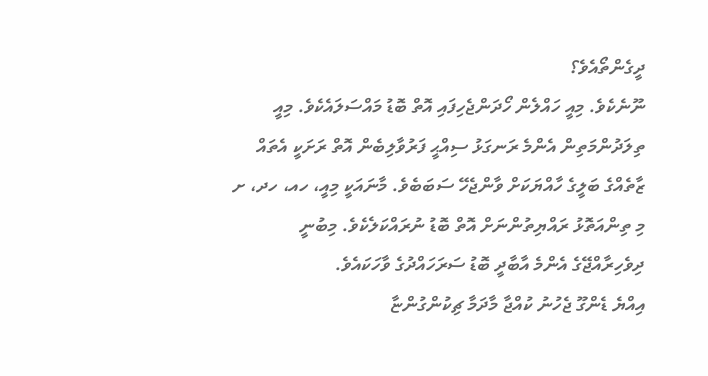ދީގެންތޯއެވެ؟
ނޫނެކެވެ. މިއީ ހައްލެން ހޯދަންޖެހިފައި އޮތް ބޮޑު މައްސަލައެކެވެ. މިއީ ތިލަދުންމަތިން އެންމެ ރަނގަޅު ސިއްޙީ ފަރުވާލިބެން އޮތް ރަށަކީ އެތައް ޒާތެއްގެ ބަލީގެ ހާއްޔަކަށް ވާންޖެހޭ ސަބަބެވެ. މާނައަކީ މިއީ، ހއ، ހދ، ށ މި ތިންއަތޮޅު ރައްޔިތުންނަށް އޮތް ބޮޑު ނުރައްކަލެކެވެ. މިބުނީ ދިވެހިރާއްޖޭގެ އެންމެ އާބާދީ ބޮޑު ސަރަހައްދުގެ ވާހަކައެވެ.
އިއްޔެ ޑެންގޫ ޖެހުނު ކުއްޖާ މާދަމާ ޗިކުންގުންޏާ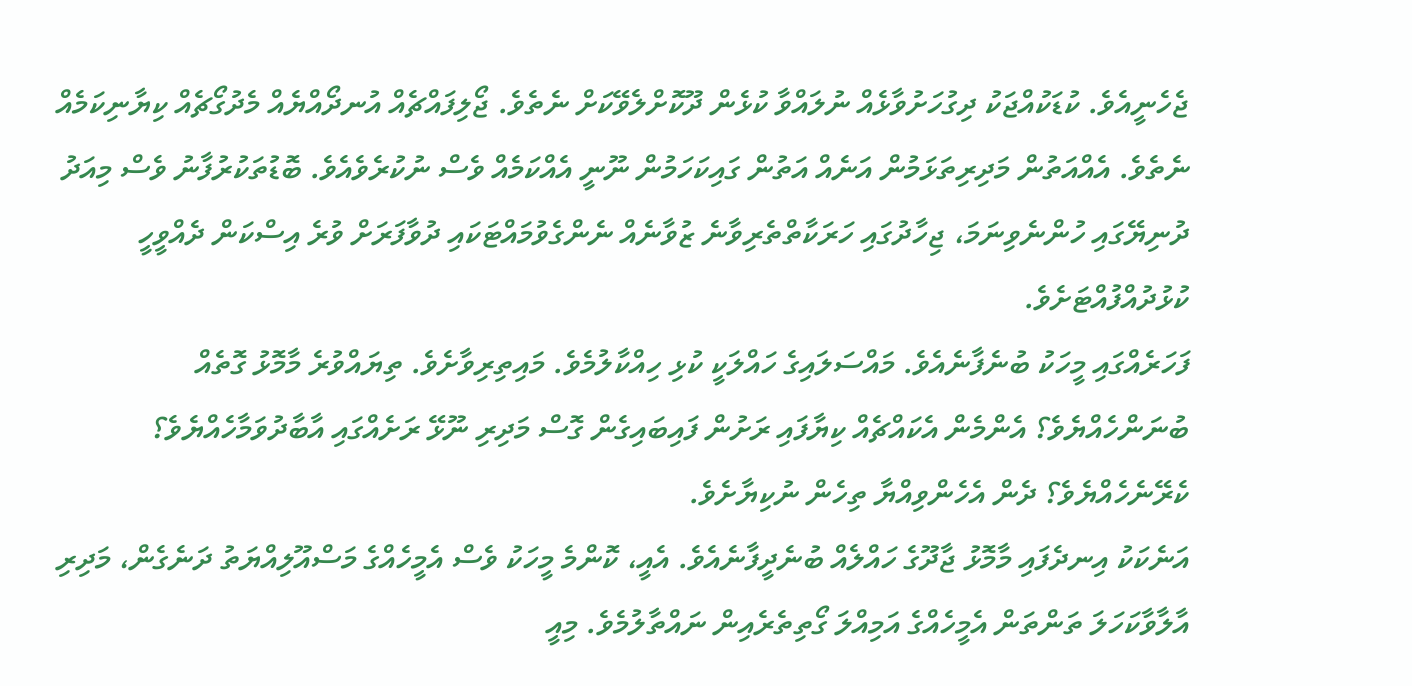ޖެހެނީއެވެ. ކުޑަކުއްޖަކު ދިގުހަށުވާޅެއް ނުލައްވާ ކުޅެން ދޫކޮށްލެވޭކަށް ނެތެވެ. ޖޯލިފައްޗެއް އުނދޯއްޔެއް މެދުގޯޗެއް ކިޔާނިކަމެއް ނެތެވެ. އެއްއަތުން މަދިރިތަޅަމުން އަނެއް އަތުން ގައިކަހަމުން ނޫނީ އެއްކަމެއް ވެސް ނުކުރެވެއެވެ. ބޮޑުތަކުރުފާނު ވެސް މިއަދު ދުނިޔޭގައި ހުންނެވިނަމަ، ޖިހާދުގައި ހަރަކާތްތެރިވާނެ ޒުވާނެއް ނެންގެވުމައްޓަކައި ދުވާފަރަށް ވުރެ އިސްކަން ދެއްވީހީ ކުޅުދުއްފުއްޓަށެވެ.
ފަހަރެއްގައި މީހަކު ބުނެފާނެއެވެ. މައްސަލައިގެ ހައްލަކީ ކުޅި ހިއްކާލުމެވެ. މައިތިރިވާށެވެ. ތިޔައްވުރެ މާމޮޅު ގޮތެއް ބުނަންހެއްޔެވެ؟ އެންމެން އެކައްޗެއް ކިޔާފައި ރަށުން ފައިބައިގެން ގޮސް މަދިރި ނޫޅޭ ރަށެއްގައި އާބާދުވަމާހެއްޔެވެ؟ ކެރޭނެހެއްޔެވެ؟ ދެން އެހެންވިއްޔާ ތިހެން ނުކިޔާށެވެ.
އަނެކަކު އިނދެފައި މާމޮޅު ޖާދޫގެ ހައްލެއް ބުނެދީފާނެއެވެ. އެއީ، ކޮންމެ މީހަކު ވެސް އެމީހެއްގެ މަސްއޫލިއްޔަތު ދަނެގެން، މަދިރި އާލާވާކަހަލަ ތަންތަން އެމީހެއްގެ އަމިއްލަ ގޯތިތެރެއިން ނައްތާލުމެވެ. މިއީ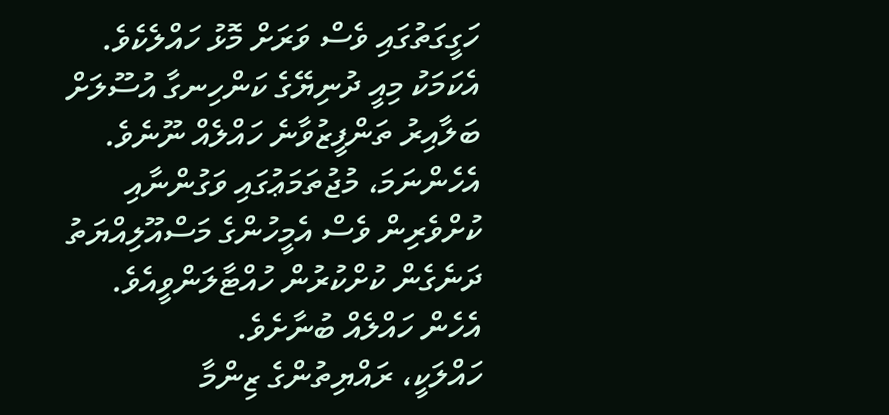ހަގީގަތުގައި ވެސް ވަރަށް މޮޅު ހައްލެކެވެ. އެކަމަކު މިއީ ދުނިޔޭގެ ކަންހިނގާ އުސޫލަށް ބަލާއިރު ތަންފީޒުވާނެ ހައްލެއް ނޫނެވެ. އެހެންނަމަ، މުޖުތަމަޢުގައި ވަގުންނާއި ކުށްވެރިން ވެސް އެމީހުންގެ މަސްއޫލިއްޔަތު ދަނެގެން ކުށްކުރުން ހުއްޓާލަންވީއެވެ. އެހެން ހައްލެއް ބުނާށެވެ.
ހައްލަކީ، ރައްޔިތުންގެ ޒިންމާ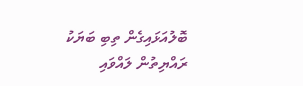ބޮލުއަޅައިގެން ތިބި ބަޔަކު ރައްޔިތުން ލައްވައި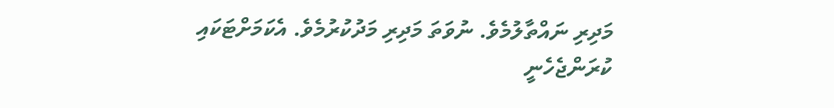މަދިރި ނައްތާލުމެވެ. ނުވަތަ މަދިރި މަދުކުރުމެވެ. އެކަމަށްޓަކައި ކުރަންޖެހެނީ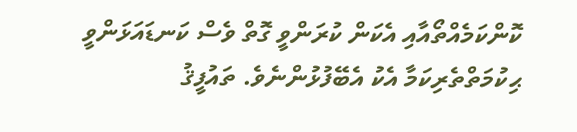ކޮންކަމެއްތޯއާއި އެކަން ކުރަންވީ ގޮތް ވެސް ކަނޑައަޅަންވީ ޙިކުމަތްތެރިކަމާ އެކު އެބޭފުޅުންނެވެ. ތައުފީޤު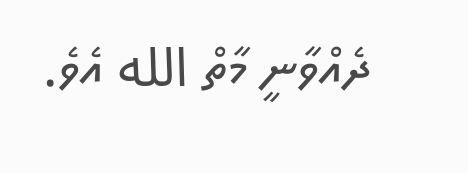ދެއްވާނީ މާތް الله އެވެ.